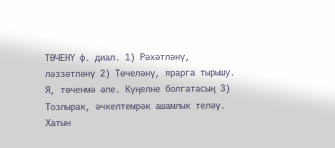ТӨЧЕНҮ ф. диал. 1) Рәхәтләнү, ләззәтләнү 2) Төчеләнү, ярарга тырышу. Я, төченмә әле. Күңелне болгатасың 3) Тозлырак, әчкелтемрәк ашамлык теләү. Хатын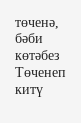төченә, бәби көтәбез Төченеп китү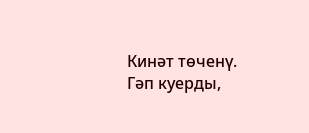Кинәт төченү. Гәп куерды,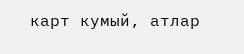карт кумый, атлар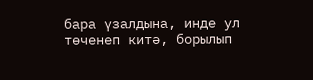бара үзалдына, инде ул төченеп китә, борылып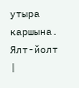утыра каршына. Ялт-йолт |